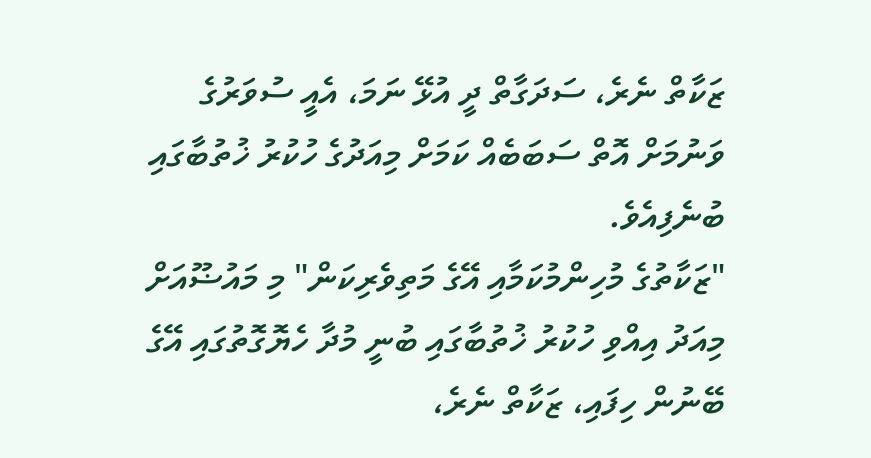ޒަކާތް ނެރެ، ސަދަގާތް ދީ އުޅޭ ނަމަ، އެއީ ސުވަރުގެ ވަނުމަށް އޮތް ސަބަބެއް ކަމަށް މިއަދުގެ ހުކުރު ޚުތުބާގައި ބުނެފިއެވެ.
"ޒަކާތުގެ މުހިންމުކަމާއި އޭގެ މަތިވެރިކަން" މި މައުޟޫއަށް މިއަދު އިއްވި ހުކުރު ޚުތުބާގައި ބުނީ މުދާ ހެޔޮގޮތުގައި އޭގެ ބޭނުން ހިފައި، ޒަކާތް ނެރެ،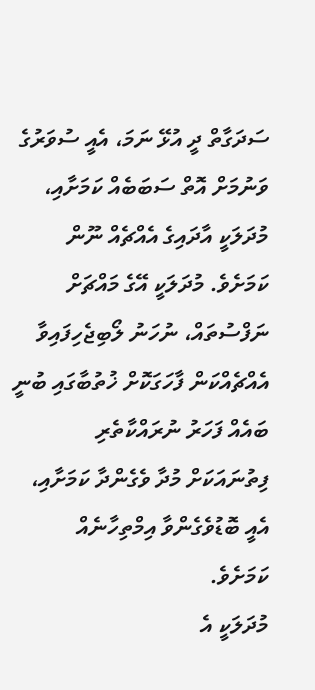ސަދަގާތް ދީ އުޅޭ ނަމަ، އެއީ ސުވަރުގެ ވަނުމަށް އޮތް ސަބަބެއް ކަމަށާއި، މުދަލަކީ އާދައިގެ އެއްޗެއް ނޫން ކަމަށެވެ. މުދަލަކީ އޭގެ މައްޗަށް ނަފްސުތައް، ނުހަނު ލޯބިޖެހިފައިވާ އެއްޗެއްކަން ފާހަގަކޮށް ޚުތުބާގައި ބުނީ ބައެއް ފަހަރު ނުރައްކާތެރި ފިތުނައަކަށް މުދާ ވެގެންދާ ކަމަށާއި، އެއީ ބޮޑުވެގެންވާ އިމްތިހާނެއް ކަމަށެވެ.
މުދަލަކީ އެ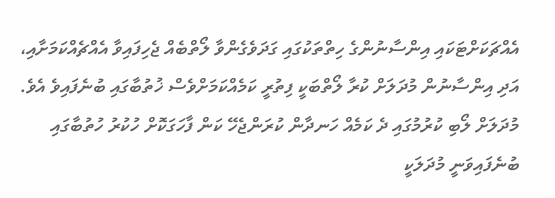އެއްޗަކަށްޓަކައި އިންސާނުންގެ ހިތްތަކުގައި ގަދަވެގެންވާ ލޯތްބެއް ޖެހިފައިވާ އެއްޗެއްކަމަށާއި، އަދި އިންސާނުން މުދަލަށް ކުރާ ލޯތްބަކީ ފިތުރީ ކަމެއްކަމަށްވެސް ޚުތުބާގައި ބުނެފައިވެ އެވެ. މުދަލަށް ލޯބި ކުރުމުގައި ދެ ކަމެއް ހަނދާން ކުރަންޖެހޭ ކަން ފާހަގަކޮށް ހުކުރު ހުތުބާގައި ބުނެފައިވަނީ މުދަލަކީ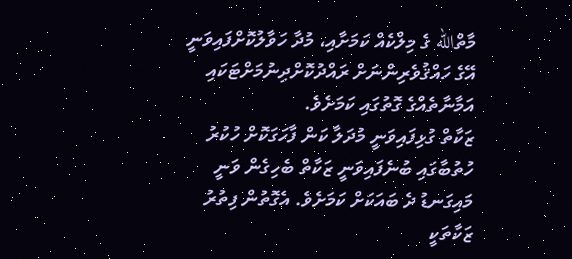މާތްالله ގެ މިލްކެއް ކަމަށާއި، މުދާ ހަވާލުކޮށްފައިވަނީ އޭގެ ހައްޤުވެރިންނަށް ރައްދުކޮށްދިނުމަށްޓަކައި އަމާނާތެއްގެ ގޮތުގައި ކަމަށެވެ.
ޒަކާތް ގުޅިފައިވަނީ މުދަލާ ކަން ފާހަގަކޮށް ހުކުރު ހުތުބާގައި ބުނެފައިވަނީ ޒަކާތް ބެހިގެން ވަނީ މައިގަނޑު ދެ ބައަކަށް ކަމަށެވެ. އެގޮތުން ފިތުރު ޒަކާތަކީ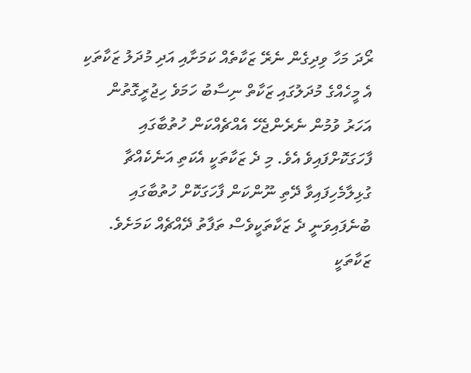ރޯދަ މަހާ ވިދިގެން ނެރޭ ޒަކާތެއް ކަމަށާއި އަދި މުދަލު ޒަކާތަކި އެ މީހެއްގެ މުދަލުގައި ޒަކާތް ނިސާބު ހަމަވެ ހިޖުރީގޮތުން އަހަރު ވުމުން ނެރެންޖެހޭ އެއްޗެއްކަން ހުތުބާގައި ފާހަގަކޮށްފައިވެ އެވެ. މި ދެ ޒަކާތަކީ އެކަތި އަނެކެއްޗާ ގުޅިލާމެހިފައިވާ ދޭތި ނޫންކަން ފާހަގަކޮށް ހުތުބާގައި ބުނެފައިވަނީ ދެ ޒަކާތަކީވެސް ތަފާތު ދޭއްޗެއް ކަމަށެވެ.
ޒަކާތަކީ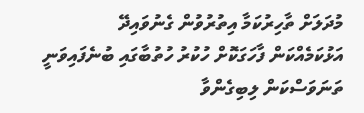މުދަލަށް ތާހިރުކަމާ އިތުރުވުން ގެނުވައިދޭ އަޅުކަމެއްކަން ފާހަގަކޮށް ހުކުރު ހުތުބާގައި ބުނެފައިވަނީ ތަނަވަސްކަން ލިބިގެންވާ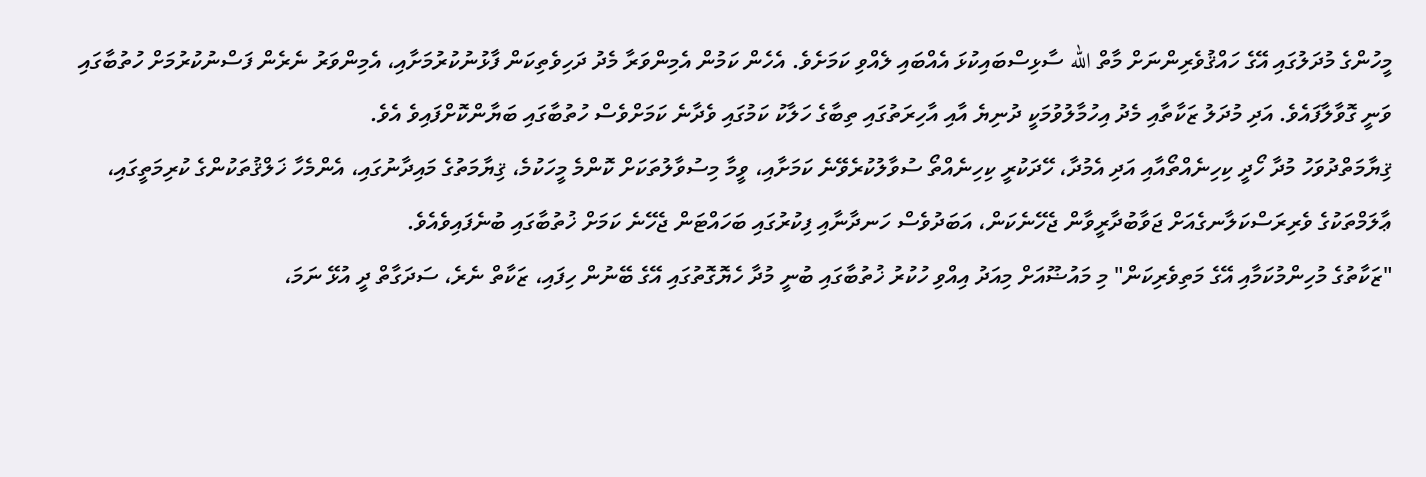މީހުންގެ މުދަލުގައި އޭގެ ހައްޤުވެރިންނަށް މާތް الله ސާޅިސްބައިކުޅަ އެއްބައި ލެއްވި ކަމަށެވެ. އެހެން ކަމުން އެމިންވަރާ މެދު ދަހިވެތިކަން ފާޅުނުކުރުމަށާއި، އެމިންވަރު ނެރެން ފަސްނުކުރުމަށް ހުތުބާގައި ވަނީ ގޮވާލާފައެވެ. އަދި މުދަލު ޒަކާތާއި މެދު އިހުމާލުވުމަކީ ދުނިޔެ އާއި އާހިރަތުގައި ތިބާގެ ހަލާކު ކަމުގައި ވެދާނެ ކަމަށްވެސް ހުތުބާގައި ބަޔާންކޮށްފައިވެ އެވެ.
ޤިޔާމަތްދުވަހު މުދާ ހޯދީ ކިހިނެއްތޯއާއި އަދި އެމުދާ، ހޭދަކުރީ ކިހިނެއްތޯ ސުވާލުކުރެވޭނެ ކަމަށާއި، ވީމާ މިސުވާލުތަކަށް ކޮންމެ މީހަކުމެ، ޤިޔާމަތުގެ މައިދާނުގައި، އެންމެހާ ޚަލްޤުތަކުންގެ ކުރިމަތީގައި، ޢާލަމްތަކުގެ ވެރިރަސްކަލާނގެއަށް ޖަވާބުދާރީވާން ޖެހޭނެކަން، އަބަދުވެސް ހަނދާނާއި ފިކުރުގައި ބަހައްޓަން ޖެހޭނެ ކަމަށް ޚުތުބާގައި ބުނެފައިވެއެވެ.
"ޒަކާތުގެ މުހިންމުކަމާއި އޭގެ މަތިވެރިކަން" މި މައުޟޫއަށް މިއަދު އިއްވި ހުކުރު ޚުތުބާގައި ބުނީ މުދާ ހެޔޮގޮތުގައި އޭގެ ބޭނުން ހިފައި، ޒަކާތް ނެރެ، ސަދަގާތް ދީ އުޅޭ ނަމަ،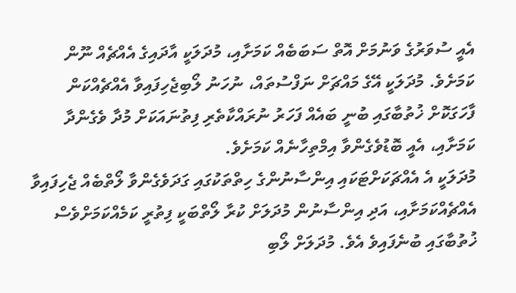އެއީ ސުވަރުގެ ވަނުމަށް އޮތް ސަބަބެއް ކަމަށާއި، މުދަލަކީ އާދައިގެ އެއްޗެއް ނޫން ކަމަށެވެ. މުދަލަކީ އޭގެ މައްޗަށް ނަފްސުތައް، ނުހަނު ލޯބިޖެހިފައިވާ އެއްޗެއްކަން ފާހަގަކޮށް ޚުތުބާގައި ބުނީ ބައެއް ފަހަރު ނުރައްކާތެރި ފިތުނައަކަށް މުދާ ވެގެންދާ ކަމަށާއި، އެއީ ބޮޑުވެގެންވާ އިމްތިހާނެއް ކަމަށެވެ.
މުދަލަކީ އެ އެއްޗަކަށްޓަކައި އިންސާނުންގެ ހިތްތަކުގައި ގަދަވެގެންވާ ލޯތްބެއް ޖެހިފައިވާ އެއްޗެއްކަމަށާއި، އަދި އިންސާނުން މުދަލަށް ކުރާ ލޯތްބަކީ ފިތުރީ ކަމެއްކަމަށްވެސް ޚުތުބާގައި ބުނެފައިވެ އެވެ. މުދަލަށް ލޯބި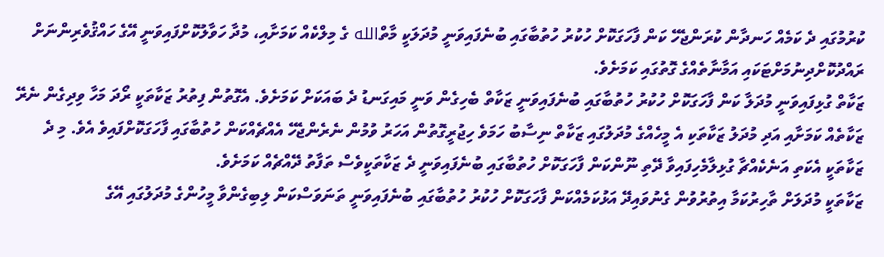ކުރުމުގައި ދެ ކަމެއް ހަނދާން ކުރަންޖެހޭ ކަން ފާހަގަކޮށް ހުކުރު ހުތުބާގައި ބުނެފައިވަނީ މުދަލަކީ މާތްالله ގެ މިލްކެއް ކަމަށާއި، މުދާ ހަވާލުކޮށްފައިވަނީ އޭގެ ހައްޤުވެރިންނަށް ރައްދުކޮށްދިނުމަށްޓަކައި އަމާނާތެއްގެ ގޮތުގައި ކަމަށެވެ.
ޒަކާތް ގުޅިފައިވަނީ މުދަލާ ކަން ފާހަގަކޮށް ހުކުރު ހުތުބާގައި ބުނެފައިވަނީ ޒަކާތް ބެހިގެން ވަނީ މައިގަނޑު ދެ ބައަކަށް ކަމަށެވެ. އެގޮތުން ފިތުރު ޒަކާތަކީ ރޯދަ މަހާ ވިދިގެން ނެރޭ ޒަކާތެއް ކަމަށާއި އަދި މުދަލު ޒަކާތަކި އެ މީހެއްގެ މުދަލުގައި ޒަކާތް ނިސާބު ހަމަވެ ހިޖުރީގޮތުން އަހަރު ވުމުން ނެރެންޖެހޭ އެއްޗެއްކަން ހުތުބާގައި ފާހަގަކޮށްފައިވެ އެވެ. މި ދެ ޒަކާތަކީ އެކަތި އަނެކެއްޗާ ގުޅިލާމެހިފައިވާ ދޭތި ނޫންކަން ފާހަގަކޮށް ހުތުބާގައި ބުނެފައިވަނީ ދެ ޒަކާތަކީވެސް ތަފާތު ދޭއްޗެއް ކަމަށެވެ.
ޒަކާތަކީ މުދަލަށް ތާހިރުކަމާ އިތުރުވުން ގެނުވައިދޭ އަޅުކަމެއްކަން ފާހަގަކޮށް ހުކުރު ހުތުބާގައި ބުނެފައިވަނީ ތަނަވަސްކަން ލިބިގެންވާ މީހުންގެ މުދަލުގައި އޭގެ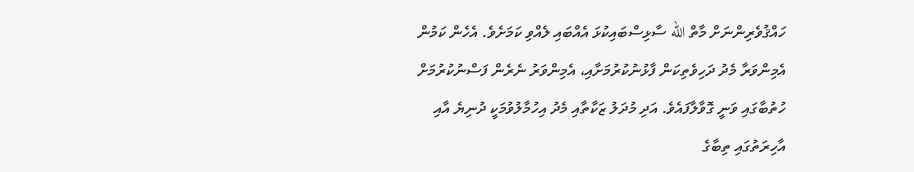ހައްޤުވެރިންނަށް މާތް الله ސާޅިސްބައިކުޅަ އެއްބައި ލެއްވި ކަމަށެވެ. އެހެން ކަމުން އެމިންވަރާ މެދު ދަހިވެތިކަން ފާޅުނުކުރުމަށާއި، އެމިންވަރު ނެރެން ފަސްނުކުރުމަށް ހުތުބާގައި ވަނީ ގޮވާލާފައެވެ. އަދި މުދަލު ޒަކާތާއި މެދު އިހުމާލުވުމަކީ ދުނިޔެ އާއި އާހިރަތުގައި ތިބާގެ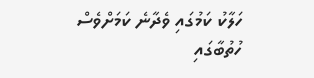ހަލާކު ކަމުގައި ވެދާނެ ކަމަށްވެސް ހުތުބާގައި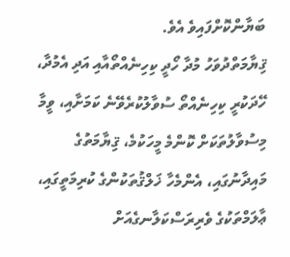ބަޔާންކޮށްފައިވެ އެވެ.
ޤިޔާމަތްދުވަހު މުދާ ހޯދީ ކިހިނެއްތޯއާއި އަދި އެމުދާ، ހޭދަކުރީ ކިހިނެއްތޯ ސުވާލުކުރެވޭނެ ކަމަށާއި، ވީމާ މިސުވާލުތަކަށް ކޮންމެ މީހަކުމެ، ޤިޔާމަތުގެ މައިދާނުގައި، އެންމެހާ ޚަލްޤުތަކުންގެ ކުރިމަތީގައި، ޢާލަމްތަކުގެ ވެރިރަސްކަލާނގެއަށް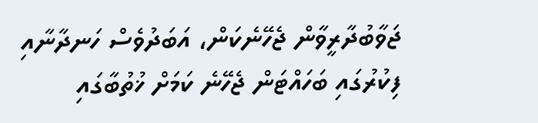ޖަވާބުދާރީވާން ޖެހޭނެކަން، އަބަދުވެސް ހަނދާނާއި ފިކުރުގައި ބަހައްޓަން ޖެހޭނެ ކަމަށް ޚުތުބާގައި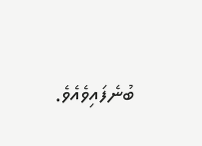ބުނެފައިވެއެވެ.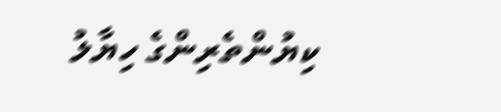ކިޔުންތެރިންގެ ހިޔާލު